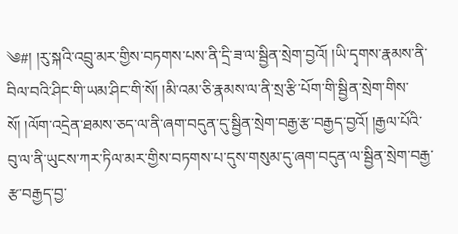༄#། །རུ་སྐའི་འབྲུ་མར་གྱིས་བཏགས་པས་ནི་དྲི་ཟ་ལ་སྦྱིན་སྲེག་བྱའོ། །ཡི་དྭགས་རྣམས་ནི་བིལ་བའི་ཤིང་གི་ཡམ་ཤིང་གི་སོ། །མི་འམ་ཅི་རྣམས་ལ་ནི་སྲ་རྩི་པོག་གི་སྦྱིན་སྲེག་གིས་སོ། །ལོག་འདྲེན་ཐམས་ཅད་ལ་ནི་ཞག་བདུན་དུ་སྦྱིན་སྲེག་བརྒྱ་རྩ་བརྒྱད་བྱའོ། །རྒྱལ་པོའི་བུ་ལ་ནི་ཡུངས་ཀར་ཏིལ་མར་གྱིས་བཏགས་པ་དུས་གསུམ་དུ་ཞག་བདུན་ལ་སྦྱིན་སྲེག་བརྒྱ་རྩ་བརྒྱད་བྱ་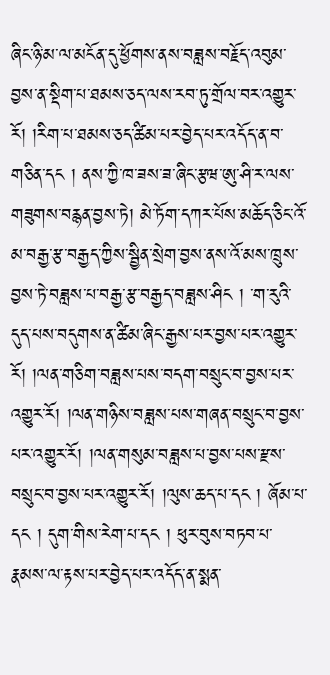ཞིང་ཉི་མ་ལ་མངོན་དུ་ཕྱོགས་ནས་བཟླས་བརྗོད་འབུམ་བྱས་ན་སྡིག་པ་ཐམས་ཅད་ལས་རབ་ཏུ་གྲོལ་བར་འགྱུར་རོ། །རིག་པ་ཐམས་ཅད་ཚིམ་པར་བྱེད་པར་འདོད་ན་བ་གཅིན་དང ། ནས་ཀྱི་ཁ་ཟས་ཟ་ཞིང་རྩཝ་ཨུ་ཤི་ར་ལས་གཟུགས་བརྙན་བྱས་ཏེ། མེ་ཏོག་དཀར་པོས་མཆོད་ཅིང་འོ་མ་བརྒྱ་རྩ་བརྒྱད་ཀྱིས་སྦྱིན་སྲེག་བྱས་ནས་འོ་མས་ཁྲུས་བྱས་ཏེ་བཟླས་པ་བརྒྱ་རྩ་བརྒྱད་བཟླས་ཤིང ། ་ག་རུའི་དུད་པས་བདུགས་ན་ཚིམ་ཞིང་རྒྱས་པར་བྱས་པར་འགྱུར་རོ། །ལན་གཅིག་བཟླས་པས་བདག་བསྲུང་བ་བྱས་པར་འགྱུར་རོ། །ལན་གཉིས་བཟླས་པས་གཞན་བསྲུང་བ་བྱས་པར་འགྱུར་རོ། །ལན་གསུམ་བཟླས་པ་བྱས་པས་རྫས་བསྲུང་བ་བྱས་པར་འགྱུར་རོ། །ལུས་ཆད་པ་དང ། ཞོམ་པ་དང ། དུག་གིས་རེག་པ་དང ། ཕུར་བུས་བཏབ་པ་རྣམས་ལ་རྟས་པར་བྱེད་པར་འདོད་ན་སྨན་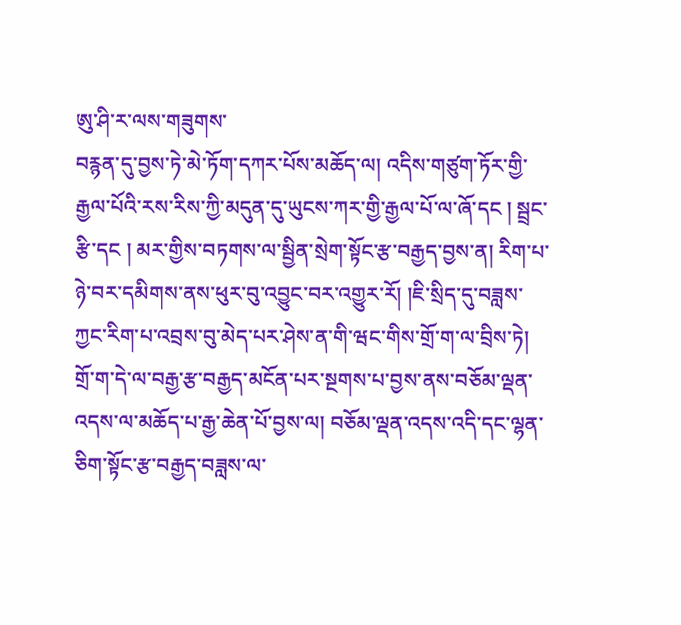ཨུ་ཤི་ར་ལས་གཟུགས་
བརྙན་དུ་བྱས་ཏེ་མེ་ཏོག་དཀར་པོས་མཆོད་ལ། འདིས་གཙུག་ཏོར་གྱི་རྒྱལ་པོའི་རས་རིས་ཀྱི་མདུན་དུ་ཡུངས་ཀར་གྱི་རྒྱལ་པོ་ལ་ཞོ་དང ། སྦྲང་རྩི་དང ། མར་གྱིས་བཏགས་ལ་སྦྱིན་སྲེག་སྟོང་རྩ་བརྒྱད་བྱས་ན། རིག་པ་ཉེ་བར་དམིགས་ནས་ཕུར་བུ་འབྱུང་བར་འགྱུར་རོ། །ཇི་སྲིད་དུ་བཟླས་ཀྱང་རིག་པ་འབྲས་བུ་མེད་པར་ཤེས་ན་གི་ཝང་གིས་གྲོ་ག་ལ་བྲིས་ཏེ། གྲོ་ག་དེ་ལ་བརྒྱ་རྩ་བརྒྱད་མངོན་པར་སྔགས་པ་བྱས་ནས་བཅོམ་ལྡན་འདས་ལ་མཆོད་པ་རྒྱ་ཆེན་པོ་བྱས་ལ། བཅོམ་ལྡན་འདས་འདི་དང་ལྷན་ཅིག་སྟོང་རྩ་བརྒྱད་བཟླས་ལ་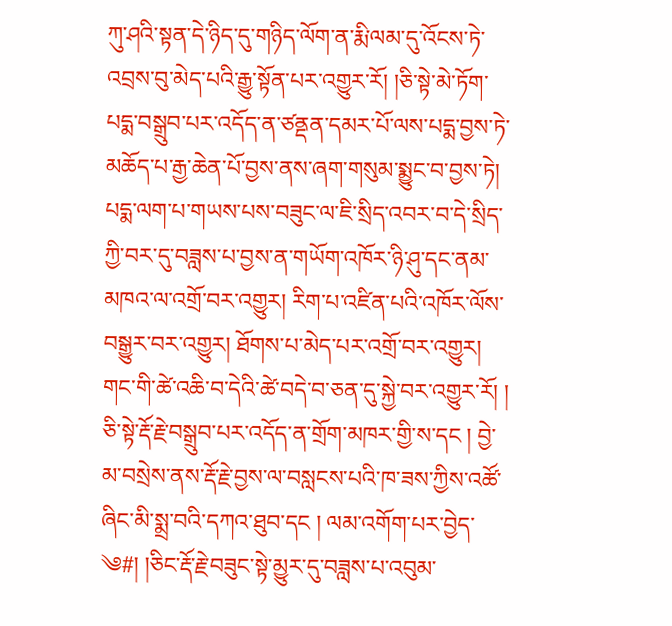ཀུ་ཤའི་སྟན་དེ་ཉིད་དུ་གཉིད་ལོག་ན་རྨི་ལམ་དུ་འོངས་ཏེ་འབྲས་བུ་མེད་པའི་རྒྱུ་སྟོན་པར་འགྱུར་རོ། །ཅི་སྟེ་མེ་ཏོག་པདྨ་བསྒྲུབ་པར་འདོད་ན་ཙནྡན་དམར་པོ་ལས་པདྨ་བྱས་ཏེ་མཆོད་པ་རྒྱ་ཆེན་པོ་བྱས་ནས་ཞག་གསུམ་སྨྱུང་བ་བྱས་ཏེ། པདྨ་ལག་པ་གཡས་པས་བཟུང་ལ་ཇི་སྲིད་འབར་བ་དེ་སྲིད་ཀྱི་བར་དུ་བཟླས་པ་བྱས་ན་གཡོག་འཁོར་ཉི་ཤུ་དང་ནམ་མཁའ་ལ་འགྲོ་བར་འགྱུར། རིག་པ་འཛིན་པའི་འཁོར་ལོས་བསྒྱུར་བར་འགྱུར། ཐོགས་པ་མེད་པར་འགྲོ་བར་འགྱུར། གང་གི་ཚེ་འཆི་བ་དེའི་ཚེ་བདེ་བ་ཅན་དུ་སྐྱེ་བར་འགྱུར་རོ། ། ཅི་སྟེ་རྡོ་རྗེ་བསྒྲུབ་པར་འདོད་ན་གྲོག་མཁར་གྱི་ས་དང ། བྱེ་མ་བསྲེས་ནས་རྡོ་རྗེ་བྱས་ལ་བསླངས་པའི་ཁ་ཟས་ཀྱིས་འཚོ་ཞིང་མི་སྨྲ་བའི་དཀའ་ཐུབ་དང ། ལམ་འགོག་པར་བྱེད་
༄#། །ཅིང་རྡོ་རྗེ་བཟུང་སྟེ་མྱུར་དུ་བཟླས་པ་འབུམ་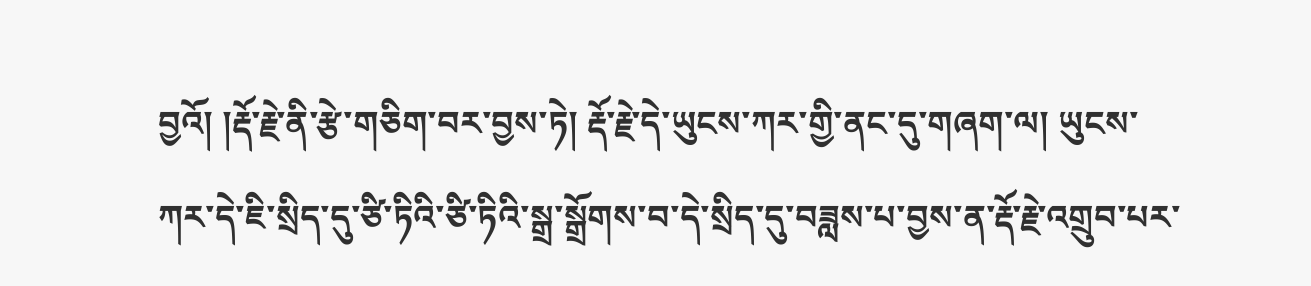བྱའོ། །རྡོ་རྗེ་ནི་རྩེ་གཅིག་བར་བྱས་ཏེ། རྡོ་རྗེ་དེ་ཡུངས་ཀར་གྱི་ནང་དུ་གཞག་ལ། ཡུངས་ཀར་དེ་ཇི་སྲིད་དུ་ཙི་ཏིའི་ཙི་ཏིའི་སྒྲ་སྒྲོགས་བ་དེ་སྲིད་དུ་བཟླས་པ་བྱས་ན་རྡོ་རྗེ་འགྲུབ་པར་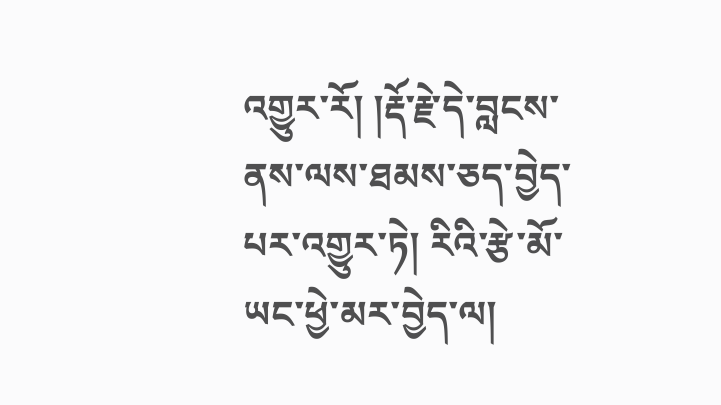འགྱུར་རོ། །རྡོ་རྗེ་དེ་བླངས་ནས་ལས་ཐམས་ཅད་བྱེད་པར་འགྱུར་ཏེ། རིའི་རྩེ་མོ་ཡང་ཕྱེ་མར་བྱེད་ལ།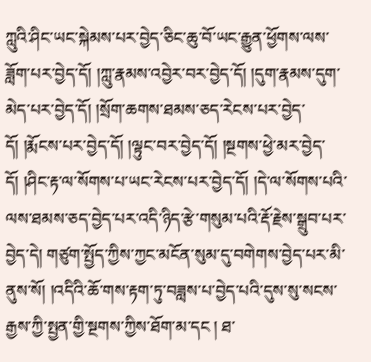ཀླུའི་ཤིང་ཡང་སྐེམས་པར་བྱེད་ཅིང་ཆུ་བོ་ཡང་རྒྱུན་ཕྱོགས་ལས་ཟློག་པར་བྱེད་དོ། །ཀླུ་རྣམས་འབྱེར་བར་བྱེད་དོ། །དུག་རྣམས་དུག་མེད་པར་བྱེད་དོ། །སྲོག་ཆགས་ཐམས་ཅད་རེངས་པར་བྱེད་དོ། །རྨོངས་པར་བྱེད་དོ། །ལྟུང་བར་བྱེད་དོ། །སྔགས་ཕྱེ་མར་བྱེད་དོ། །ཤིང་རྟ་ལ་སོགས་པ་ཡང་རེངས་པར་བྱེད་དོ། །དེ་ལ་སོགས་པའི་ལས་ཐམས་ཅད་བྱེད་པར་འདི་ཉིད་རྩེ་གསུམ་པའི་རྡོ་རྗེས་སྒྲུབ་པར་བྱེད་དེ། གཙུག་སྤྱོད་ཀྱིས་ཀྱང་མངོན་སུམ་དུ་བགེགས་བྱེད་པར་མི་ནུས་སོ། །འདིའི་ཆོ་གས་རྟག་ཏུ་བཟླས་པ་བྱེད་པའི་དུས་སུ་སངས་རྒྱས་ཀྱི་སྤྱན་གྱི་སྔགས་ཀྱིས་ཐོག་མ་དང ། ཐ་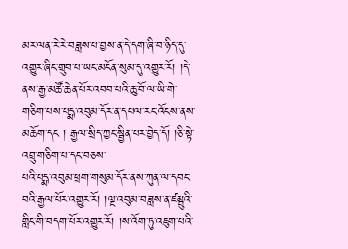མར་ལན་རེ་རེ་བཟླས་པ་བྱས་ན་དེ་དག་ཞི་བ་ཉིད་དུ་འགྱུར་ཞིང་གྲུབ་པ་ཡང་མངོན་སུམ་དུ་འགྱུར་རོ། །དེ་ནས་རྒྱ་མཚོ་ཆེན་པོར་འབབ་པའི་ཆུ་བོ་ལ་ཡི་གེ་གཅིག་པས་པདྨ་འབུམ་དོར་ན་དཔལ་རང་འོངས་ནས་མཆོག་དང ། རྒྱལ་སྲིད་ཀྱང་སྦྱིན་པར་བྱེད་དོ། །ཅི་སྟེ་འབྲུ་གཅིག་པ་དང་བཅས་
པའི་པདྨ་འབུམ་ཕྲག་གསུམ་དོར་ནས་ཀུན་ལ་དབང་བའི་རྒྱལ་པོར་འགྱུར་རོ། །ལྔ་འབུམ་བཟླས་ན་ཛམྦུའི་གླིང་གི་བདག་པོར་འགྱུར་རོ། །ས་འོག་ཏུ་འཇུག་པའི་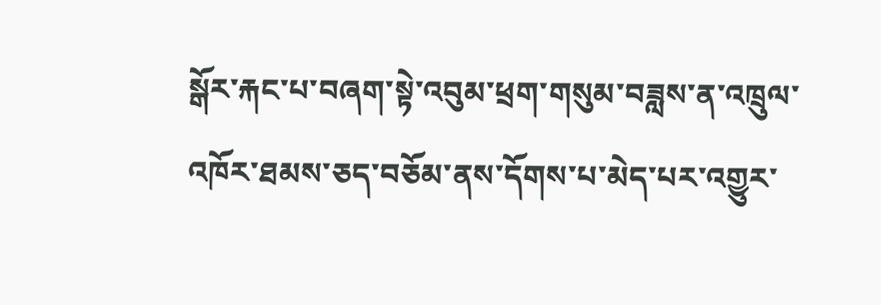སྒོར་རྐང་པ་བཞག་སྟེ་འབུམ་ཕྲག་གསུམ་བཟླས་ན་འཁྲུལ་འཁོར་ཐམས་ཅད་བཅོམ་ནས་དོགས་པ་མེད་པར་འགྱུར་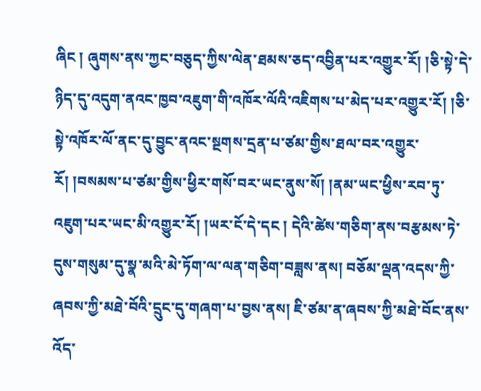ཞིང ། ཞུགས་ནས་ཀྱང་བཅུད་ཀྱིས་ལེན་ཐམས་ཅད་འབྱིན་པར་འགྱུར་རོ། །ཅི་སྟེ་དེ་ཉིད་དུ་འདུག་ནའང་ཁྱབ་འཇུག་གི་འཁོར་ལོའི་འཇིགས་པ་མེད་པར་འགྱུར་རོ། །ཅི་སྟེ་འཁོར་ལོ་ནང་དུ་བྱུང་ནའང་སྔགས་དྲན་པ་ཙམ་གྱིས་ཐལ་བར་འགྱུར་རོ། །བསམས་པ་ཙམ་གྱིས་ཕྱིར་གསོ་བར་ཡང་ནུས་སོ། །ནམ་ཡང་ཕྱིས་རབ་ཏུ་འཇུག་པར་ཡང་མི་འགྱུར་རོ། །ཡར་ངོ་དེ་དང ། དེའི་ཚེས་གཅིག་ནས་བརྩམས་ཏེ་དུས་གསུམ་དུ་སྣ་མའི་མེ་ཏོག་ལ་ལན་གཅིག་བཟླས་ནས། བཅོམ་ལྡན་འདས་ཀྱི་ཞབས་ཀྱི་མཐེ་བོའི་དྲུང་དུ་གཞག་པ་བྱས་ནས། ཇི་ཙམ་ན་ཞབས་ཀྱི་མཐེ་བོང་ནས་འོད་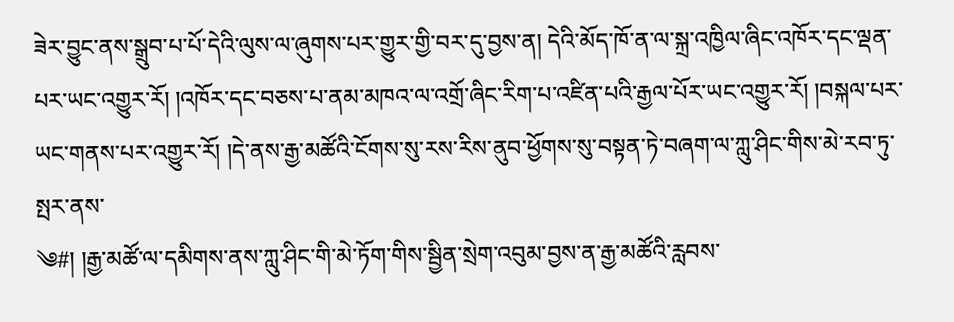ཟེར་བྱུང་ནས་སྒྲུབ་པ་པོ་དེའི་ལུས་ལ་ཞུགས་པར་གྱུར་གྱི་བར་དུ་བྱས་ན། དེའི་མོད་ཁོ་ན་ལ་སྐྲ་འཁྱིལ་ཞིང་འཁོར་དང་ལྡན་པར་ཡང་འགྱུར་རོ། །འཁོར་དང་བཅས་པ་ནམ་མཁའ་ལ་འགྲོ་ཞིང་རིག་པ་འཛིན་པའི་རྒྱལ་པོར་ཡང་འགྱུར་རོ། །བསྐལ་པར་ཡང་གནས་པར་འགྱུར་རོ། །དེ་ནས་རྒྱ་མཚོའི་ངོགས་སུ་རས་རིས་ནུབ་ཕྱོགས་སུ་བསྟན་ཏེ་བཞག་ལ་ཀླུ་ཤིང་གིས་མེ་རབ་ཏུ་སྤར་ནས་
༄#། །རྒྱ་མཚོ་ལ་དམིགས་ནས་ཀླུ་ཤིང་གི་མེ་ཏོག་གིས་སྦྱིན་སྲེག་འབུམ་བྱས་ན་རྒྱ་མཚོའི་རླབས་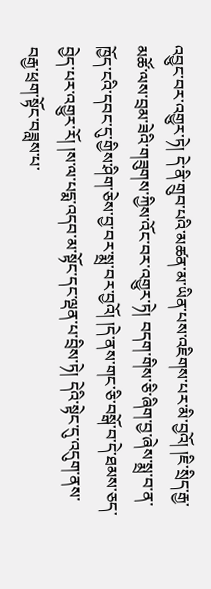འབྱུང་བར་འགྱུར་ཏེ། དེ་ནི་གྲུབ་པའི་མཚན་མ་ཡིན་པས་འཇིགས་པར་མི་བྱའོ། །ཇི་སྲིད་རྒྱ་མཚོ་ལས་བྲམ་ཟེའི་གཟུགས་ཀྱིས་འོང་བར་འགྱུར་ཏེ། བདག་གིས་ཅི་ཞིག་བྱ་ཞེས་སྨྲ་བ་ན་ཁྱོད་ངའི་དབང་དུ་གྱིས་ཤིག་ཅེས་བྱ་བར་སྨྲ་བར་བྱའོ། །དེ་ནས་གང་ཅི་བསྒོ་བ་དེ་ཐམས་ཅད་བྱེད་པར་འགྱུར་རོ། །ས་ལ་པདྨ་འདབ་མ་སྟོང་དང་ལྡན་པ་བྲིས་ཏེ། དེའི་སྟེང་དུ་འདུག་ནས་བརྒྱ་ཕྲག་སྟོང་བཟླས་པ་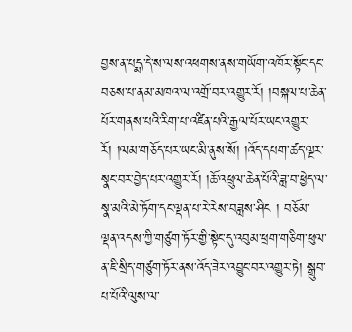བྱས་ན་པདྨ་དེ་ས་ལས་འཕགས་ནས་གཡོག་འཁོར་སྟོང་དང་བཅས་པ་ནམ་མཁའ་ལ་འགྲོ་བར་འགྱུར་རོ། །བསྐལ་པ་ཆེན་པོར་གནས་པའི་རིག་པ་འཛིན་པའི་རྒྱལ་པོར་ཡང་འགྱུར་རོ། །ལམ་གཅོད་པར་ཡང་མི་ནུས་སོ། །འོད་དཔག་ཚད་ལྔར་སྣང་བར་བྱེད་པར་འགྱུར་རོ། །ཆོ་འཕྲུལ་ཆེན་པོའི་ཟླ་བ་ཕྱེད་ལ་སྣ་མའི་མེ་ཏོག་དང་ལྡན་པ་རེ་རེས་བཟླས་ཤིང ། བཅོམ་ལྡན་འདས་ཀྱི་གཙུག་ཏོར་གྱི་སྟེང་དུ་འབུམ་ཕྲག་གཅིག་ཕུལ་ན་ཇི་སྲིད་གཙུག་ཏོར་ནས་འོད་ཟེར་འབྱུང་བར་འགྱུར་ཏེ། སྒྲུབ་པ་པོའི་ལུས་ལ་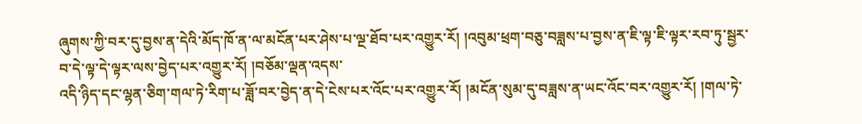ཞུགས་ཀྱི་བར་དུ་བྱས་ན་དེའི་མོད་ཁོ་ན་ལ་མངོན་པར་ཤེས་པ་ལྔ་ཐོབ་པར་འགྱུར་རོ། །འབུམ་ཕྲག་བཅུ་བཟླས་པ་བྱས་ན་ཇི་ལྟ་ཇི་ལྟར་རབ་ཏུ་སྦྱར་བ་དེ་ལྟ་དེ་ལྟར་ལས་བྱེད་པར་འགྱུར་རོ། །བཅོམ་ལྡན་འདས་
འདི་ཉིད་དང་ལྷན་ཅིག་གལ་ཏེ་རིག་པ་ཟློ་བར་བྱེད་ན་དེ་ངེས་པར་འོང་པར་འགྱུར་རོ། །མངོན་སུམ་དུ་བཟླས་ན་ཡང་འོང་བར་འགྱུར་རོ། །གལ་ཏེ་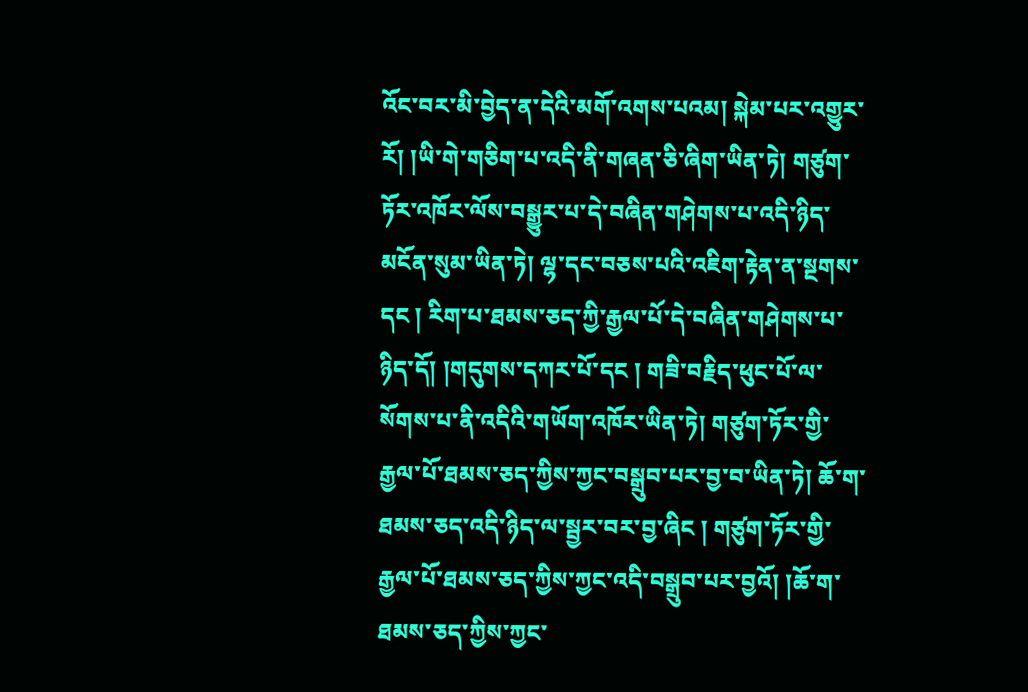འོང་བར་མི་བྱེད་ན་དེའི་མགོ་འགས་པའམ། སྐེམ་པར་འགྱུར་རོ། །ཡི་གེ་གཅིག་པ་འདི་ནི་གཞན་ཅི་ཞིག་ཡིན་ཏེ། གཙུག་ཏོར་འཁོར་ལོས་བསྒྱུར་པ་དེ་བཞིན་གཤེགས་པ་འདི་ཉིད་མངོན་སུམ་ཡིན་ཏེ། ལྷ་དང་བཅས་པའི་འཇིག་རྟེན་ན་སྔགས་དང ། རིག་པ་ཐམས་ཅད་ཀྱི་རྒྱལ་པོ་དེ་བཞིན་གཤེགས་པ་ཉིད་དོ། །གདུགས་དཀར་པོ་དང ། གཟི་བརྗིད་ཕུང་པོ་ལ་སོགས་པ་ནི་འདིའི་གཡོག་འཁོར་ཡིན་ཏེ། གཙུག་ཏོར་གྱི་རྒྱལ་པོ་ཐམས་ཅད་ཀྱིས་ཀྱང་བསྒྲུབ་པར་བྱ་བ་ཡིན་ཏེ། ཆོ་ག་ཐམས་ཅད་འདི་ཉིད་ལ་སྦྱར་བར་བྱ་ཞིང ། གཙུག་ཏོར་གྱི་རྒྱལ་པོ་ཐམས་ཅད་ཀྱིས་ཀྱང་འདི་བསྒྲུབ་པར་བྱའོ། །ཆོ་ག་ཐམས་ཅད་ཀྱིས་ཀྱང་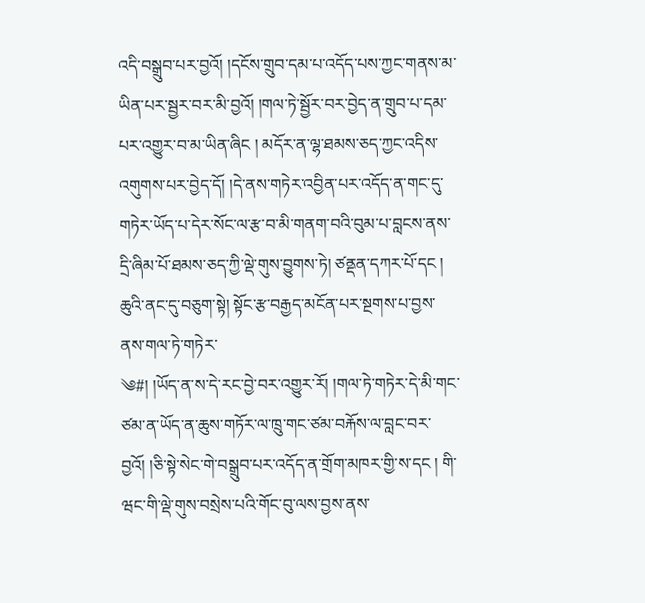འདི་བསྒྲུབ་པར་བྱའོ། །དངོས་གྲུབ་དམ་པ་འདོད་པས་ཀྱང་གནས་མ་ཡིན་པར་སྦྱར་བར་མི་བྱའོ། །གལ་ཏེ་སྦྱོར་བར་བྱེད་ན་གྲུབ་པ་དམ་པར་འགྱུར་བ་མ་ཡིན་ཞིང ། མདོར་ན་ལྷ་ཐམས་ཅད་ཀྱང་འདིས་འགུགས་པར་བྱེད་དོ། །དེ་ནས་གཏེར་འབྱིན་པར་འདོད་ན་གང་དུ་གཏེར་ཡོད་པ་དེར་སོང་ལ་རྩ་བ་མི་གནག་བའི་བུམ་པ་བླངས་ནས་དྲི་ཞིམ་པོ་ཐམས་ཅད་ཀྱི་ལྡེ་གུས་བྱུགས་ཏེ། ཙནྡན་དཀར་པོ་དང ། ཆུའི་ནང་དུ་བཅུག་སྟེ། སྟོང་རྩ་བརྒྱད་མངོན་པར་སྔགས་པ་བྱས་ནས་གལ་ཏེ་གཏེར་
༄#། །ཡོད་ན་ས་དེ་རང་བྱེ་བར་འགྱུར་རོ། །གལ་ཏེ་གཏེར་དེ་མི་གང་ཙམ་ན་ཡོད་ན་ཆུས་གཏོར་ལ་ཁྲུ་གང་ཙམ་བརྐོས་ལ་བླང་བར་བྱའོ། །ཅི་སྟེ་སེང་གེ་བསྒྲུབ་པར་འདོད་ན་གྲོག་མཁར་གྱི་ས་དང ། གི་ཝང་གི་ལྡེ་གུས་བསྲེས་པའི་གོང་བུ་ལས་བྱས་ནས་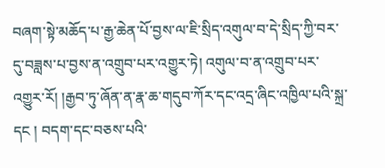བཞག་སྟེ་མཆོད་པ་རྒྱ་ཆེན་པོ་བྱས་ལ་ཇི་སྲིད་འགུལ་བ་དེ་སྲིད་ཀྱི་བར་དུ་བཟླས་པ་བྱས་ན་འགྲུབ་པར་འགྱུར་ཏེ། འགུལ་བ་ན་འགྲུབ་པར་འགྱུར་རོ། །རྒྱབ་ཏུ་ཞོན་ན་རྣ་ཆ་གདུབ་ཀོར་དང་འདྲ་ཞིང་འཁྱིལ་པའི་སྐྲ་དང ། བདག་དང་བཅས་པའི་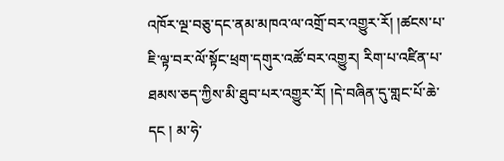འཁོར་ལྔ་བཅུ་དང་ནམ་མཁའ་ལ་འགྲོ་བར་འགྱུར་རོ། །ཚངས་པ་ཇི་ལྟ་བར་ལོ་སྟོང་ཕྲག་དགུར་འཚོ་བར་འགྱུར། རིག་པ་འཛིན་པ་ཐམས་ཅད་ཀྱིས་མི་ཐུབ་པར་འགྱུར་རོ། །དེ་བཞིན་དུ་གླང་པོ་ཆེ་དང ། མ་ཧེ་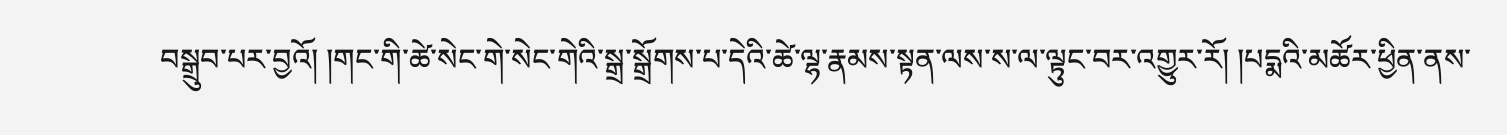བསྒྲུབ་པར་བྱའོ། །གང་གི་ཚེ་སེང་གེ་སེང་གེའི་སྒྲ་སྒྲོགས་པ་དེའི་ཚེ་ལྷ་རྣམས་སྟན་ལས་ས་ལ་ལྟུང་བར་འགྱུར་རོ། །པདྨའི་མཚོར་ཕྱིན་ནས་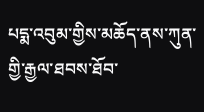པདྨ་འབུམ་གྱིས་མཆོད་ནས་ཀུན་གྱི་རྒྱལ་ཐབས་ཐོབ་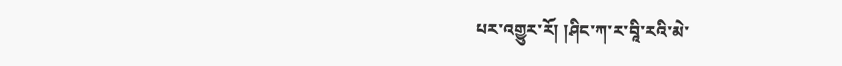པར་འགྱུར་རོ། །ཤིང་ཀ་ར་བཱི་རའི་མེ་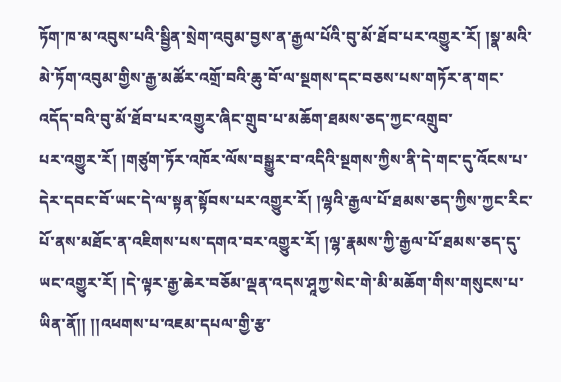ཏོག་ཁ་མ་འབུས་པའི་སྦྱིན་སྲེག་འབུམ་བྱས་ན་རྒྱལ་པོའི་བུ་མོ་ཐོབ་པར་འགྱུར་རོ། །སྣ་མའི་མེ་ཏོག་འབུམ་གྱིས་རྒྱ་མཚོར་འགྲོ་བའི་ཆུ་བོ་ལ་སྔགས་དང་བཅས་པས་གཏོར་ན་གང་འདོད་བའི་བུ་མོ་ཐོབ་པར་འགྱུར་ཞིང་གྲུབ་པ་མཆོག་ཐམས་ཅད་ཀྱང་འགྲུབ་
པར་འགྱུར་རོ། །གཙུག་ཏོར་འཁོར་ལོས་བསྒྱུར་བ་འདིའི་སྔགས་ཀྱིས་ནི་དེ་གང་དུ་འོངས་པ་དེར་དབང་བོ་ཡང་དེ་ལ་སྟན་སྟོབས་པར་འགྱུར་རོ། །ལྷའི་རྒྱལ་པོ་ཐམས་ཅད་ཀྱིས་ཀྱང་རིང་པོ་ནས་མཐོང་ན་འཇིགས་པས་དགའ་བར་འགྱུར་རོ། །ལྷ་རྣམས་ཀྱི་རྒྱལ་པོ་ཐམས་ཅད་དུ་ཡང་འགྱུར་རོ། །དེ་ལྟར་རྒྱ་ཆེར་བཅོམ་ལྡན་འདས་ཤཱཀྱ་སེང་གེ་མི་མཆོག་གིས་གསུངས་པ་ཡིན་ནོ།། །།འཕགས་པ་འཇམ་དཔལ་གྱི་རྩ་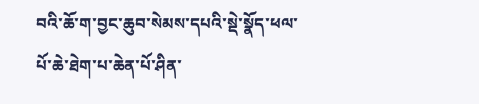བའི་ཆོ་ག་བྱང་ཆུབ་སེམས་དཔའི་སྡེ་སྣོད་ཕལ་པོ་ཆེ་ཐེག་པ་ཆེན་པོ་ཤིན་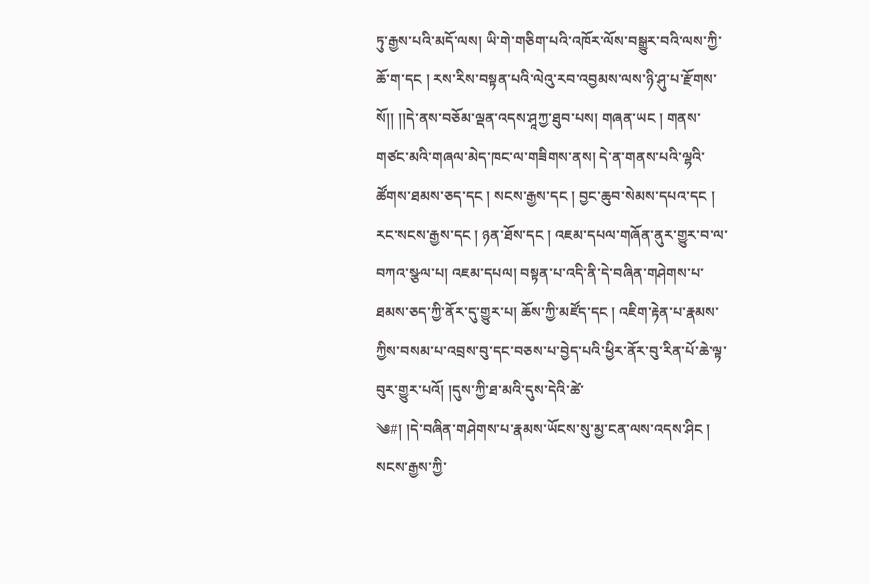ཏུ་རྒྱས་པའི་མདོ་ལས། ཡི་གེ་གཅིག་པའི་འཁོར་ལོས་བསྒྱུར་བའི་ལས་ཀྱི་ཆོ་ག་དང ། རས་རིས་བསྟན་པའི་ལེའུ་རབ་འབྱམས་ལས་ཉི་ཤུ་པ་རྫོགས་སོ།། །།དེ་ནས་བཅོམ་ལྡན་འདས་ཤཱཀྱ་ཐུབ་པས། གཞན་ཡང ། གནས་གཙང་མའི་གཞལ་མེད་ཁང་ལ་གཟིགས་ནས། དེ་ན་གནས་པའི་ལྷའི་ཚོགས་ཐམས་ཅད་དང ། སངས་རྒྱས་དང ། བྱང་ཆུབ་སེམས་དཔའ་དང ། རང་སངས་རྒྱས་དང ། ཉན་ཐོས་དང ། འཇམ་དཔལ་གཞོན་ནུར་གྱུར་བ་ལ་བཀའ་སྩལ་པ། འཇམ་དཔལ། བསྟན་པ་འདི་ནི་དེ་བཞིན་གཤེགས་པ་ཐམས་ཅད་ཀྱི་ནོར་དུ་གྱུར་པ། ཆོས་ཀྱི་མཛོད་དང ། འཇིག་རྟེན་པ་རྣམས་ཀྱིས་བསམ་པ་འབྲས་བུ་དང་བཅས་པ་བྱེད་པའི་ཕྱིར་ནོར་བུ་རིན་པོ་ཆེ་ལྟ་བུར་གྱུར་པའོ། །དུས་ཀྱི་ཐ་མའི་དུས་དེའི་ཚེ་
༄#། །དེ་བཞིན་གཤེགས་པ་རྣམས་ཡོངས་སུ་མྱ་ངན་ལས་འདས་ཤིང ། སངས་རྒྱས་ཀྱི་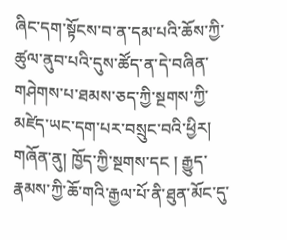ཞིང་དག་སྟོངས་བ་ན་དམ་པའི་ཆོས་ཀྱི་ཚུལ་ནུབ་པའི་དུས་ཚོད་ན་དེ་བཞིན་གཤེགས་པ་ཐམས་ཅད་ཀྱི་སྔགས་ཀྱི་མཛེད་ཡང་དག་པར་བསྲུང་བའི་ཕྱིར། གཞོན་ནུ། ཁྱོད་ཀྱི་སྔགས་དང ། རྒྱུད་རྣམས་ཀྱི་ཆོ་གའི་རྒྱལ་པོ་ནི་ཐུན་མོང་དུ་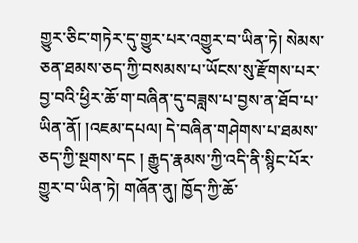གྱུར་ཅིང་གཏེར་དུ་གྱུར་པར་འགྱུར་བ་ཡིན་ཏེ། སེམས་ཅན་ཐམས་ཅད་ཀྱི་བསམས་པ་ཡོངས་སུ་རྫོགས་པར་བྱ་བའི་ཕྱིར་ཆོ་ག་བཞིན་དུ་བཟླས་པ་བྱས་ན་ཐོབ་པ་ཡིན་ནོ། །འཇམ་དཔལ། དེ་བཞིན་གཤེགས་པ་ཐམས་ཅད་ཀྱི་སྔགས་དང ། རྒྱུད་རྣམས་ཀྱི་འདི་ནི་སྙིང་པོར་གྱུར་བ་ཡིན་ཏེ། གཞོན་ནུ། ཁྱོད་ཀྱི་ཆོ་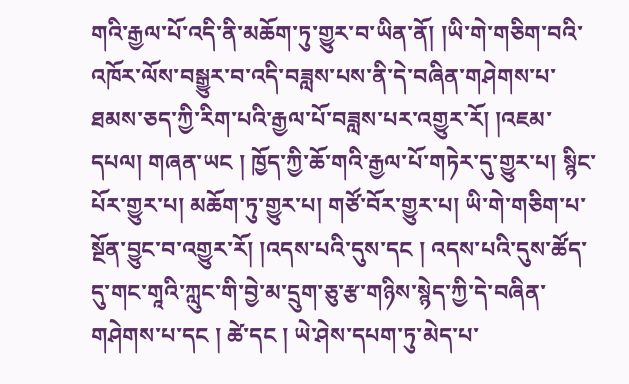གའི་རྒྱལ་པོ་འདི་ནི་མཆོག་ཏུ་གྱུར་བ་ཡིན་ནོ། །ཡི་གེ་གཅིག་བའི་འཁོར་ལོས་བསྒྱུར་བ་འདི་བཟླས་པས་ནི་དེ་བཞིན་གཤེགས་པ་ཐམས་ཅད་ཀྱི་རིག་པའི་རྒྱལ་པོ་བཟླས་པར་འགྱུར་རོ། །འཇམ་དཔལ། གཞན་ཡང ། ཁྱོད་ཀྱི་ཆོ་གའི་རྒྱལ་པོ་གཏེར་དུ་གྱུར་པ། སྙིང་པོར་གྱུར་པ། མཆོག་ཏུ་གྱུར་པ། གཙོ་བོར་གྱུར་པ། ཡི་གེ་གཅིག་པ་སྔོན་བྱུང་བ་འགྱུར་རོ། །འདས་པའི་དུས་དང ། འདས་པའི་དུས་ཚོད་དུ་གང་གཱའི་ཀླུང་གི་བྱེ་མ་དྲུག་ཅུ་རྩ་གཉིས་སྙེད་ཀྱི་དེ་བཞིན་གཤེགས་པ་དང ། ཚེ་དང ། ཡེ་ཤེས་དཔག་ཏུ་མེད་པ་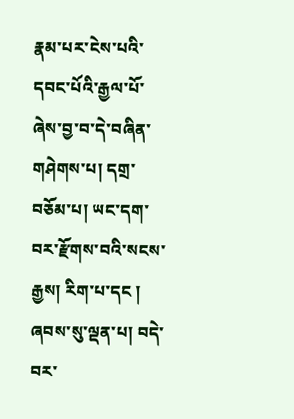རྣམ་པར་ངེས་པའི་
དབང་པོའི་རྒྱལ་པོ་ཞེས་བྱ་བ་དེ་བཞིན་གཤེགས་པ། དགྲ་བཅོམ་པ། ཡང་དག་བར་རྫོགས་བའི་སངས་རྒྱས། རིག་པ་དང ། ཞབས་སུ་ལྡན་པ། བདེ་བར་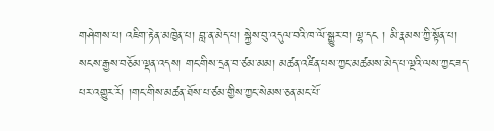གཤེགས་པ། འཇིག་རྟེན་མཁྱེན་པ། བླ་ན་མེད་པ། སྐྱེས་བུ་འདུལ་བའི་ཁ་ལོ་སྒྱུར་བ། ལྷ་དང ། མི་རྣམས་ཀྱི་སྟོན་པ། སངས་རྒྱས་བཅོམ་ལྡན་འདས། གང་གིས་དྲན་བ་ཙམ་མམ། མཚན་འཛིན་པས་ཀྱང་མཚམས་མེད་པ་ལྔའི་ལས་ཀྱང་ཟད་པར་འགྱུར་རོ། །གང་གིས་མཚན་ཐོས་པ་ཙམ་གྱིས་ཀྱང་སེམས་ཅན་མང་པོ་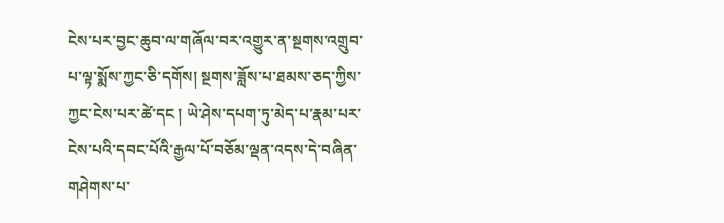ངེས་པར་བྱང་ཆུབ་ལ་གཞོལ་བར་འགྱུར་ན་སྔགས་འགྲུབ་པ་ལྟ་སྨོས་ཀྱང་ཅི་དགོས། སྔགས་ཟློས་པ་ཐམས་ཅད་ཀྱིས་ཀྱང་ངེས་པར་ཚེ་དང ། ཡེ་ཤེས་དཔག་ཏུ་མེད་པ་རྣམ་པར་ངེས་པའི་དབང་པོའི་རྒྱལ་པོ་བཅོམ་ལྡན་འདས་དེ་བཞིན་གཤེགས་པ་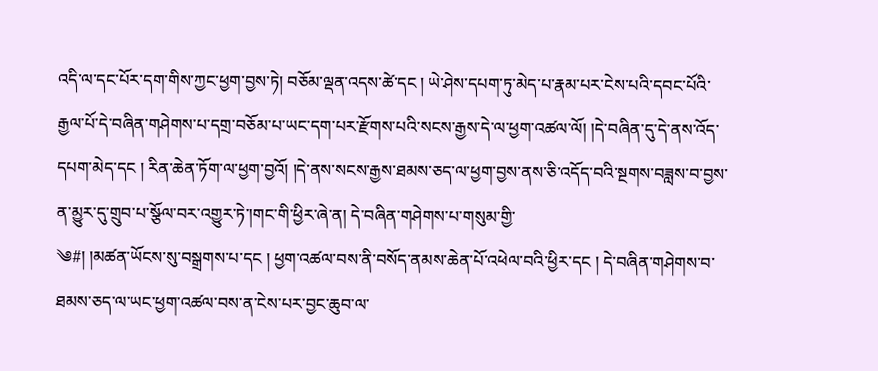འདི་ལ་དང་པོར་དག་གིས་ཀྱང་ཕྱག་བྱས་ཏེ། བཅོམ་ལྡན་འདས་ཚེ་དང ། ཡེ་ཤེས་དཔག་ཏུ་མེད་པ་རྣམ་པར་ངེས་པའི་དབང་པོའི་རྒྱལ་པོ་དེ་བཞིན་གཤེགས་པ་དགྲ་བཅོམ་པ་ཡང་དག་པར་རྫོགས་པའི་སངས་རྒྱས་དེ་ལ་ཕྱག་འཚལ་ལོ། །དེ་བཞིན་དུ་དེ་ནས་འོད་དཔག་མེད་དང ། རིན་ཆེན་ཏོག་ལ་ཕྱག་བྱའོ། །དེ་ནས་སངས་རྒྱས་ཐམས་ཅད་ལ་ཕྱག་བྱས་ནས་ཅི་འདོད་བའི་སྔགས་བཟླས་བ་བྱས་ན་མྱུར་དུ་གྲུབ་པ་སྩོལ་བར་འགྱུར་ཏེ་།གང་གི་ཕྱིར་ཞེ་ན། དེ་བཞིན་གཤེགས་པ་གསུམ་གྱི་
༄#། །མཚན་ཡོངས་སུ་བསྒྲགས་པ་དང ། ཕྱག་འཚལ་བས་ནི་བསོད་ནམས་ཆེན་པོ་འཕེལ་བའི་ཕྱིར་དང ། དེ་བཞིན་གཤེགས་བ་ཐམས་ཅད་ལ་ཡང་ཕྱག་འཚལ་བས་ན་ངེས་པར་བྱང་ཆུབ་ལ་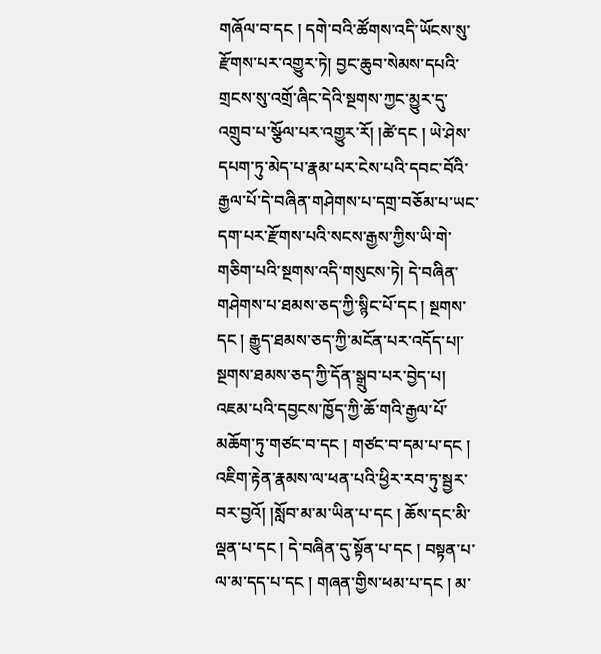གཞོལ་བ་དང ། དགེ་བའི་ཚོགས་འདི་ཡོངས་སུ་རྫོགས་པར་འགྱུར་ཏེ། བྱང་ཆུབ་སེམས་དཔའི་གྲངས་སུ་འགྲོ་ཞིང་དེའི་སྔགས་ཀྱང་མྱུར་དུ་འགྲུབ་པ་སྩོལ་པར་འགྱུར་རོ། །ཚེ་དང ། ཡེ་ཤེས་དཔག་ཏུ་མེད་པ་རྣམ་པར་ངེས་པའི་དབང་བོའི་རྒྱལ་པོ་དེ་བཞིན་གཤེགས་པ་དགྲ་བཅོམ་པ་ཡང་དག་པར་རྫོགས་པའི་སངས་རྒྱས་ཀྱིས་ཡི་གེ་གཅིག་པའི་སྔགས་འདི་གསུངས་ཏེ། དེ་བཞིན་གཤེགས་པ་ཐམས་ཅད་ཀྱི་སྙིང་པོ་དང ། སྔགས་དང ། རྒྱུད་ཐམས་ཅད་ཀྱི་མངོན་པར་འདོད་པ།་སྔགས་ཐམས་ཅད་ཀྱི་དོན་སྒྲུབ་པར་བྱེད་པ། འཇམ་པའི་དབྱངས་ཁྱོད་ཀྱི་ཆོ་གའི་རྒྱལ་པོ་མཆོག་ཏུ་གཙང་བ་དང ། གཙང་བ་དམ་པ་དང ། འཇིག་རྟེན་རྣམས་ལ་ཕན་པའི་ཕྱིར་རབ་ཏུ་སྦྱར་བར་བྱའོ། །སློབ་མ་མ་ཡིན་པ་དང ། ཆོས་དང་མི་ལྡན་པ་དང ། དེ་བཞིན་དུ་སྟོན་པ་དང ། བསྟན་པ་ལ་མ་དད་པ་དང ། གཞན་གྱིས་ཕམ་པ་དང ། མ་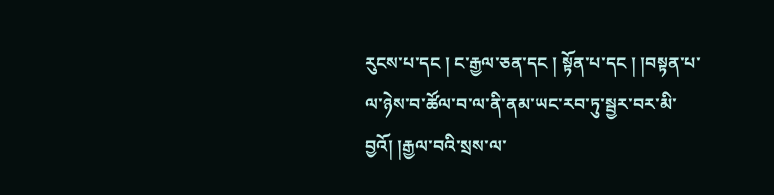རུངས་པ་དང ། ང་རྒྱལ་ཅན་དང ། སྟོན་པ་དང ། །བསྟན་པ་ལ་ཉེས་བ་ཚོལ་བ་ལ་ནི་ནམ་ཡང་རབ་ཏུ་སྦྱར་བར་མི་བྱའོ། །རྒྱལ་བའི་སྲས་ལ་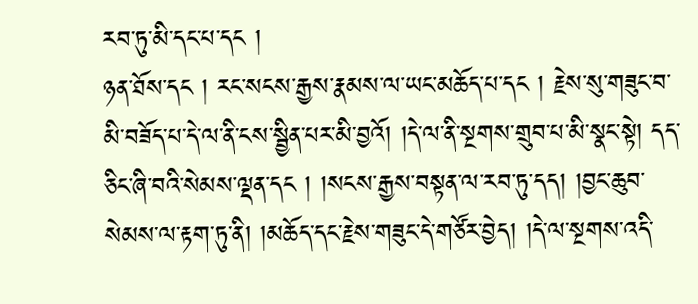རབ་ཏུ་མི་དང་པ་དང །
ཉན་ཐོས་དང ། རང་སངས་རྒྱས་རྣམས་ལ་ཡང་མཆོད་པ་དང ། རྗེས་སུ་གཟུང་བ་མི་བཟོད་པ་དེ་ལ་ནི་ངས་སྦྱིན་པར་མི་བྱའོ། །དེ་ལ་ནི་སྔགས་གྲུབ་པ་མི་སྣང་སྟེ། དད་ཅིང་ཞི་བའི་སེམས་ལྡན་དང ། །སངས་རྒྱས་བསྟན་ལ་རབ་ཏུ་དད། །བྱང་ཆུབ་སེམས་ལ་རྟག་ཏུ་ནི། །མཆོད་དང་རྗེས་གཟུང་དེ་གཙོར་བྱེད། །དེ་ལ་སྔགས་འདི་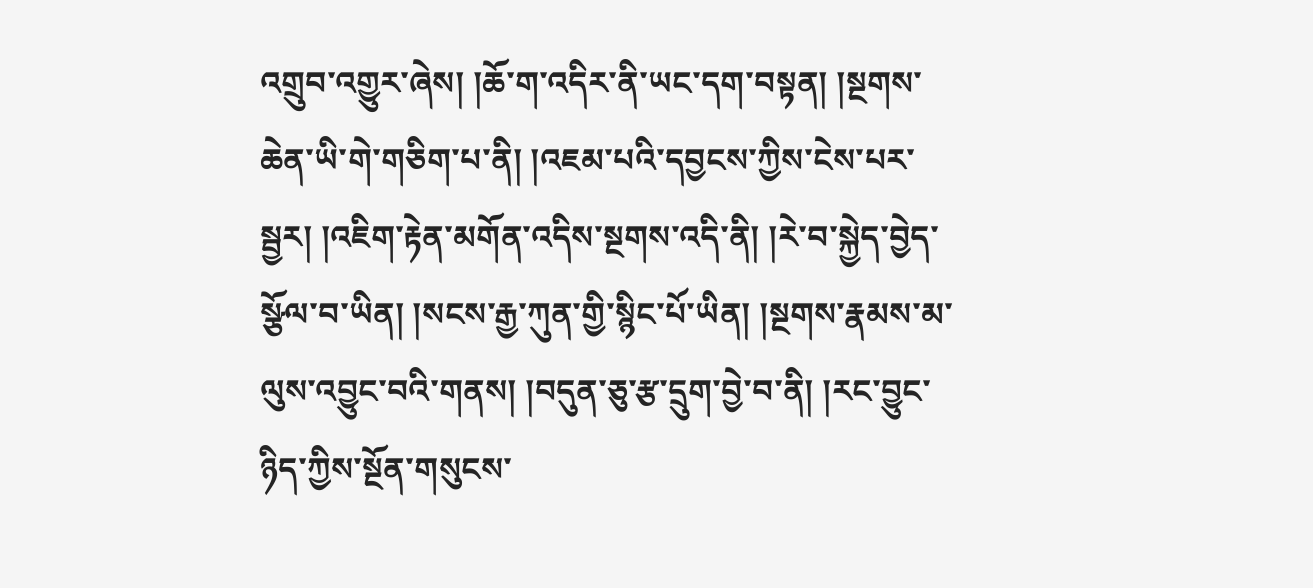འགྲུབ་འགྱུར་ཞེས། །ཆོ་ག་འདིར་ནི་ཡང་དག་བསྟན། །སྔགས་ཆེན་ཡི་གེ་གཅིག་པ་ནི། །འཇམ་པའི་དབྱངས་ཀྱིས་ངེས་པར་སྦྱར། །འཇིག་རྟེན་མགོན་འདིས་སྔགས་འདི་ནི། །རེ་བ་སྐྱེད་བྱེད་སྩོལ་བ་ཡིན། །སངས་རྒྱ་ཀུན་གྱི་སྙིང་པོ་ཡིན། །སྔགས་རྣམས་མ་ལུས་འབྱུང་བའི་གནས། །བདུན་ཅུ་རྩ་དྲུག་བྱེ་བ་ནི། །རང་བྱུང་ཉིད་ཀྱིས་སྔོན་གསུངས་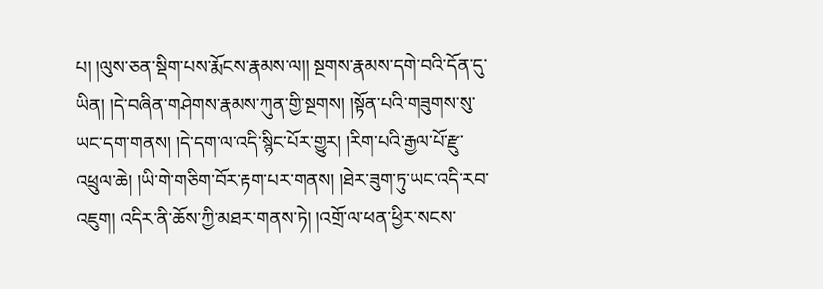པ། །ལུས་ཅན་སྡིག་པས་རྨོངས་རྣམས་ལ།། སྔགས་རྣམས་དགེ་བའི་དོན་དུ་ཡིན། །དེ་བཞིན་གཤེགས་རྣམས་ཀུན་གྱི་སྔགས། །སྟོན་པའི་གཟུགས་སུ་ཡང་དག་གནས། །དེ་དག་ལ་འདི་སྙིང་པོར་གྱུར། །རིག་པའི་རྒྱལ་པོ་རྫུ་འཕྲུལ་ཆེ། །ཡི་གེ་གཅིག་བོར་རྟག་པར་གནས། །ཐེར་ཟུག་ཏུ་ཡང་འདི་རབ་འཇུག། འདིར་ནི་ཆོས་ཀྱི་མཐར་གནས་ཏེ། །འགྲོ་ལ་ཕན་ཕྱིར་སངས་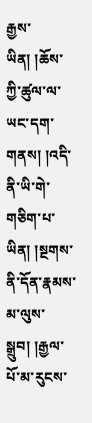རྒྱས་ཡིན། །ཆོས་ཀྱི་ཚུལ་ལ་ཡང་དག་གནས། །འདི་ནི་ཡི་གེ་གཅིག་པ་ཡིན། །སྔགས་ནི་དོན་རྣམས་མ་ལུས་སྒྲུབ། །རྒྱལ་པོ་མ་རུངས་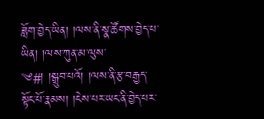ཟློག་བྱེད་ཡིན། །ལས་ནི་སྣ་ཚོགས་བྱེད་པ་ཡིན། །ལས་ཀུན་མ་ལུས་
༄#། །སྒྲུབ་པའོ། །ལས་ནི་རྩ་བརྒྱད་སྟོང་པོ་རྣམས། །ངེས་པར་ཡང་ནི་བྱེད་པར་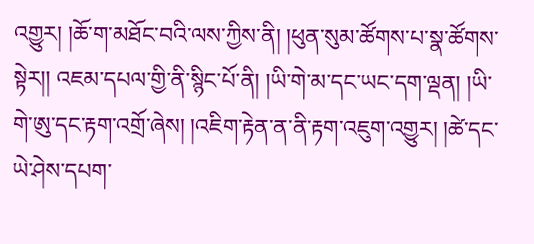འགྱུར། །ཆོ་ག་མཐོང་བའི་ལས་ཀྱིས་ནི། །ཕུན་སུམ་ཚོགས་པ་སྣ་ཚོགས་སྟེར།། འཇམ་དཔལ་གྱི་ནི་སྙིང་པོ་ནི། །ཡི་གེ་མ་དང་ཡང་དག་ལྡན། །ཡི་གེ་ཨུ་དང་རྟག་འགྲོ་ཞེས། །འཇིག་རྟེན་ན་ནི་རྟག་འཇུག་འགྱུར། །ཚེ་དང་ཡེ་ཤེས་དཔག་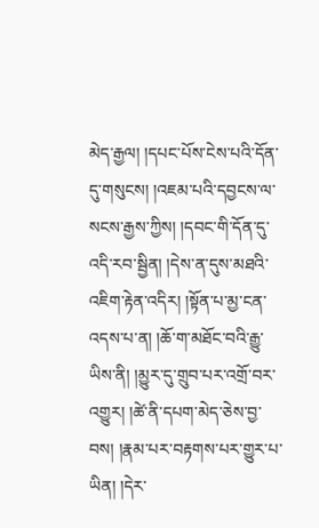མེད་རྒྱལ། །དཔང་པོས་ངེས་པའི་དོན་དུ་གསུངས། །འཇམ་པའི་དབྱངས་ལ་སངས་རྒྱས་ཀྱིས། །དབང་གི་དོན་དུ་འདི་རབ་སྦྱིན། །དེས་ན་དུས་མཐའི་འཇིག་རྟེན་འདིར། །སྟོན་པ་མྱ་ངན་འདས་པ་ན། །ཆོ་ག་མཐོང་བའི་རྒྱུ་ཡིས་ནི། །མྱུར་དུ་གྲུབ་པར་འགྲོ་བར་འགྱུར། །ཚེ་ནི་དཔག་མེད་ཅེས་བྱ་བས། །རྣམ་པར་བརྟགས་པར་གྱུར་པ་ཡིན། །དེར་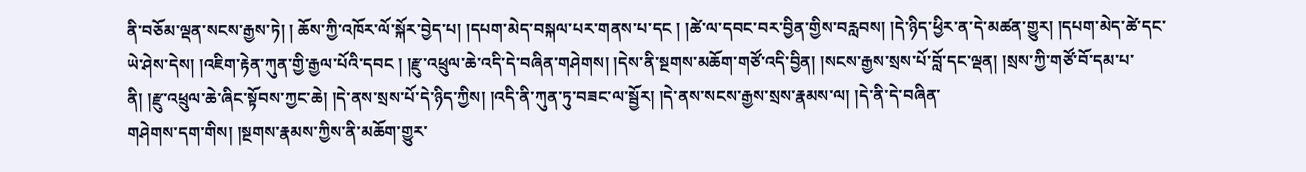ནི་བཅོམ་ལྡན་སངས་རྒྱས་ཏེ། ། ཆོས་ཀྱི་འཁོར་ལོ་སྐོར་བྱེད་པ། །དཔག་མེད་བསྐལ་པར་གནས་པ་དང ། །ཚེ་ལ་དབང་བར་བྱིན་གྱིས་བརླབས། །དེ་ཉིད་ཕྱིར་ན་དེ་མཚན་གྱུར། །དཔག་མེད་ཚེ་དང་ཡེ་ཤེས་དེས། །འཇིག་རྟེན་ཀུན་གྱི་རྒྱལ་པོའི་དབང ། །རྫུ་འཕྲུལ་ཆེ་འདི་དེ་བཞིན་གཤེགས། །དེས་ནི་སྔགས་མཆོག་གཙོ་འདི་བྱིན། །སངས་རྒྱས་སྲས་པོ་བློ་དང་ལྡན། །སྲས་ཀྱི་གཙོ་བོ་དམ་པ་ནི། །རྫུ་འཕྲུལ་ཆེ་ཞིང་སྟོབས་ཀྱང་ཆེ། །དེ་ནས་སྲས་པོ་དེ་ཉིད་ཀྱིས། །འདི་ནི་ཀུན་ཏུ་བཟང་ལ་སྦྱོར། །དེ་ནས་སངས་རྒྱས་སྲས་རྣམས་ལ། །དེ་ནི་དེ་བཞིན་
གཤེགས་དག་གིས། །སྔགས་རྣམས་ཀྱིས་ནི་མཆོག་གྱུར་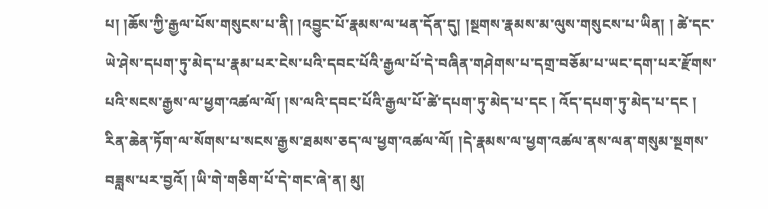པ། །ཆོས་ཀྱི་རྒྱལ་པོས་གསུངས་པ་ནི། །འབྱུང་པོ་རྣམས་ལ་ཕན་དོན་དུ། །སྔགས་རྣམས་མ་ལུས་གསུངས་པ་ཡིན། ། ཚེ་དང་ཡེ་ཤེས་དཔག་ཏུ་མེད་པ་རྣམ་པར་ངེས་པའི་དབང་པོའི་རྒྱལ་པོ་དེ་བཞིན་གཤེགས་པ་དགྲ་བཅོམ་པ་ཡང་དག་པར་རྫོགས་པའི་སངས་རྒྱས་ལ་ཕྱག་འཚལ་ལོ། །ས་ལའི་དབང་པོའི་རྒྱལ་པོ་ཚེ་དཔག་ཏུ་མེད་པ་དང ། འོད་དཔག་ཏུ་མེད་པ་དང ། རིན་ཆེན་ཏོག་ལ་སོགས་པ་སངས་རྒྱས་ཐམས་ཅད་ལ་ཕྱག་འཚལ་ལོ། །དེ་རྣམས་ལ་ཕྱག་འཚལ་ནས་ལན་གསུམ་སྔགས་བཟླས་པར་བྱའོ། །ཡི་གེ་གཅིག་པོ་དེ་གང་ཞེ་ན། མུ།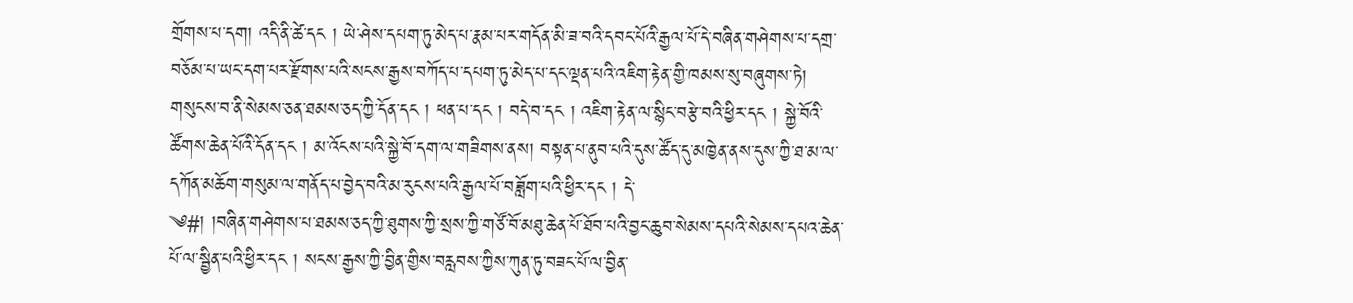གྲོགས་པ་དག། འདི་ནི་ཚེ་དང ། ཡེ་ཤེས་དཔག་ཏུ་མེད་པ་རྣམ་པར་གདོན་མི་ཟ་བའི་དབང་པོའི་རྒྱལ་པོ་དེ་བཞིན་གཤེགས་པ་དགྲ་བཅོམ་པ་ཡང་དག་པར་རྫོགས་པའི་སངས་རྒྱས་བཀོད་པ་དཔག་ཏུ་མེད་པ་དང་ལྡན་པའི་འཇིག་རྟེན་གྱི་ཁམས་སུ་བཞུགས་ཏེ། གསུངས་བ་ནི་སེམས་ཅན་ཐམས་ཅད་ཀྱི་དོན་དང ། ཕན་པ་དང ། བདེ་བ་དང ། འཇིག་རྟེན་ལ་སྙིང་བརྩེ་བའི་ཕྱིར་དང ། སྐྱེ་བོའི་ཚོགས་ཆེན་པོའི་དོན་དང ། མ་འོངས་པའི་སྐྱེ་བོ་དག་ལ་གཟིགས་ནས། བསྟན་པ་ནུབ་པའི་དུས་ཚོད་དུ་མཁྱེན་ནས་དུས་ཀྱི་ཐ་མ་ལ་དཀོན་མཆོག་གསུམ་ལ་གནོད་པ་བྱེད་བའི་མ་རུངས་པའི་རྒྱལ་པོ་བཟློག་པའི་ཕྱིར་དང ། དེ་
༄#། །བཞིན་གཤེགས་པ་ཐམས་ཅད་ཀྱི་ཐུགས་ཀྱི་སྲས་ཀྱི་གཙོ་བོ་མཐུ་ཆེན་པོ་ཐོབ་པའི་བྱང་ཆུབ་སེམས་དཔའི་སེམས་དཔའ་ཆེན་པོ་ལ་སྦྱིན་པའི་ཕྱིར་དང ། སངས་རྒྱས་ཀྱི་བྱིན་གྱིས་བརླབས་ཀྱིས་ཀུན་ཏུ་བཟང་པོ་ལ་བྱིན་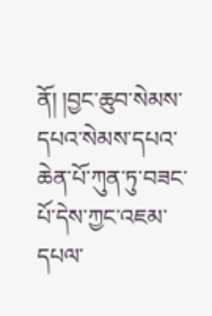ནོ། །བྱང་ཆུབ་སེམས་དཔའ་སེམས་དཔའ་ཆེན་པོ་ཀུན་ཏུ་བཟང་པོ་དེས་ཀྱང་འཇམ་དཔལ་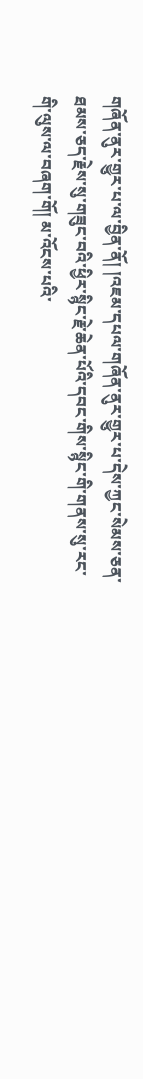གཞོན་ནུར་གྱུར་པ་ལ་བྱིན་ནོ། །འཇམ་དཔལ་གཞོན་ནུར་གྱུར་པ་དེས་ཀྱང་སེམས་ཅན་ཐམས་ཅད་རྗེས་སུ་གཟུང་བའི་ཕྱིར་སྙིང་རྗེ་ཆེན་པོའི་དབང་གིས་སྙིང་གི་གནས་སུ་རང་གི་ལུས་ལ་བཞག་གོ། མ་འོངས་པའི་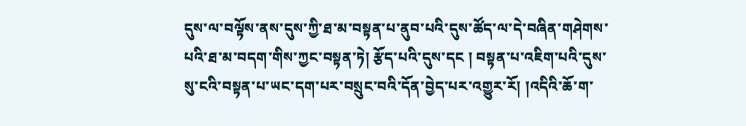དུས་ལ་བལྟོས་ནས་དུས་ཀྱི་ཐ་མ་བསྟན་པ་ནུབ་པའི་དུས་ཚོད་ལ་དེ་བཞིན་གཤེགས་པའི་ཐ་མ་བདག་གིས་ཀྱང་བསྟན་ཏེ། རྩོད་པའི་དུས་དང ། བསྟན་པ་འཇིག་པའི་དུས་སུ་ངའི་བསྟན་པ་ཡང་དག་པར་བསྲུང་བའི་དོན་བྱེད་པར་འགྱུར་རོ། །འདིའི་ཆོ་ག་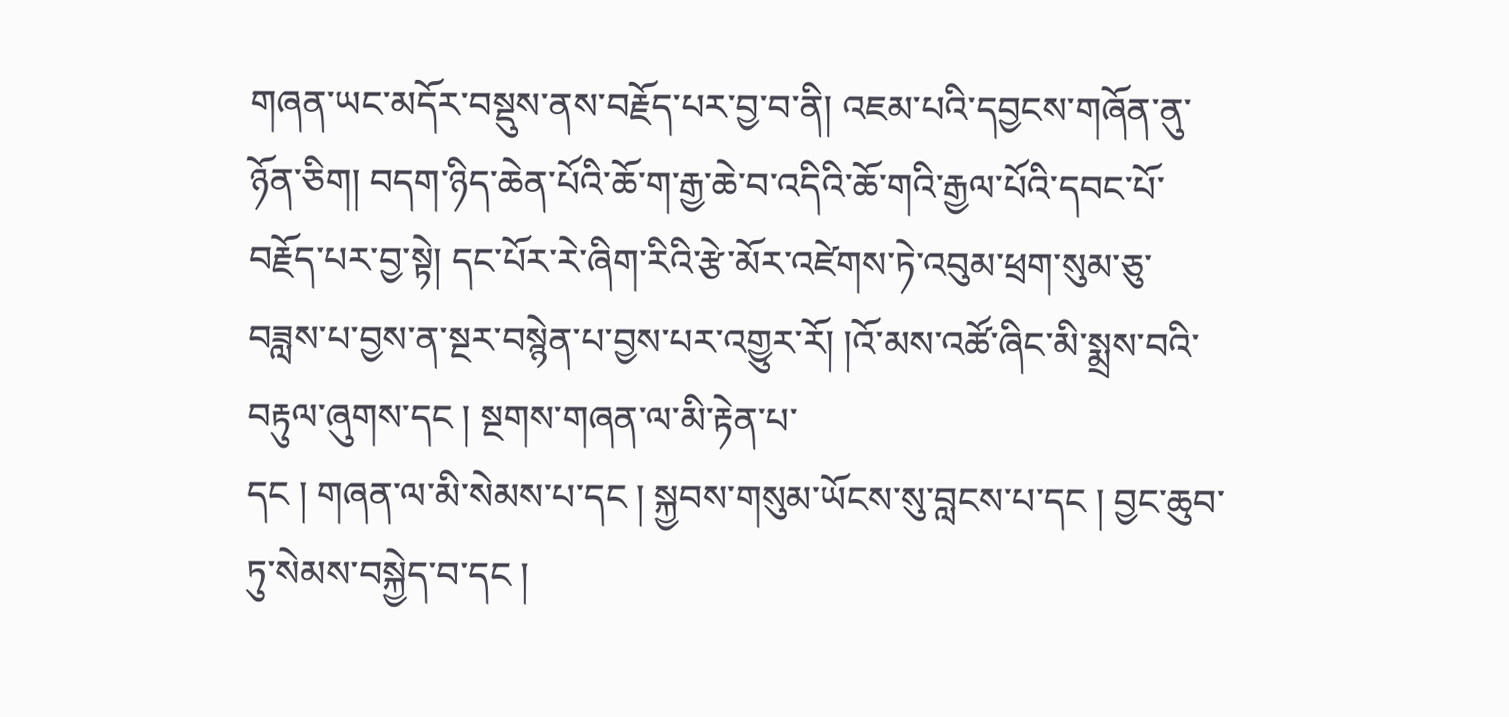གཞན་ཡང་མདོར་བསྡུས་ནས་བརྗོད་པར་བྱ་བ་ནི། འཇམ་པའི་དབྱངས་གཞོན་ནུ་ཉོན་ཅིག། བདག་ཉིད་ཆེན་པོའི་ཆོ་ག་རྒྱ་ཆེ་བ་འདིའི་ཆོ་གའི་རྒྱལ་པོའི་དབང་པོ་བརྗོད་པར་བྱ་སྟེ། དང་པོར་རེ་ཞིག་རིའི་རྩེ་མོར་འཛེགས་ཏེ་འབུམ་ཕྲག་སུམ་ཅུ་བཟླས་པ་བྱས་ན་སྔར་བསྙེན་པ་བྱས་པར་འགྱུར་རོ། །འོ་མས་འཚོ་ཞིང་མི་སྨྲས་བའི་བརྟུལ་ཞུགས་དང ། སྔགས་གཞན་ལ་མི་རྟེན་པ་
དང ། གཞན་ལ་མི་སེམས་པ་དང ། སྐྱབས་གསུམ་ཡོངས་སུ་བླངས་པ་དང ། བྱང་ཆུབ་ཏུ་སེམས་བསྐྱེད་བ་དང །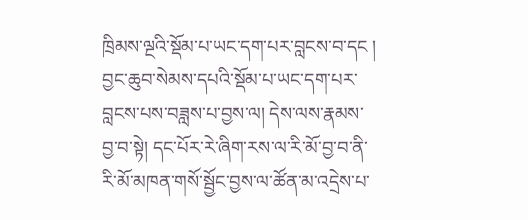ཁྲིམས་ལྔའི་སྡོམ་པ་ཡང་དག་པར་བླངས་བ་དང ། བྱང་ཆུབ་སེམས་དཔའི་སྡོམ་པ་ཡང་དག་པར་བླངས་པས་བཟླས་པ་བྱས་ལ། དེས་ལས་རྣམས་བྱ་བ་སྟེ། དང་པོར་རེ་ཞིག་རས་ལ་རི་མོ་བྱ་བ་ནི་རི་མོ་མཁན་གསོ་སྦྱོང་བྱས་ལ་ཚོན་མ་འདྲེས་པ་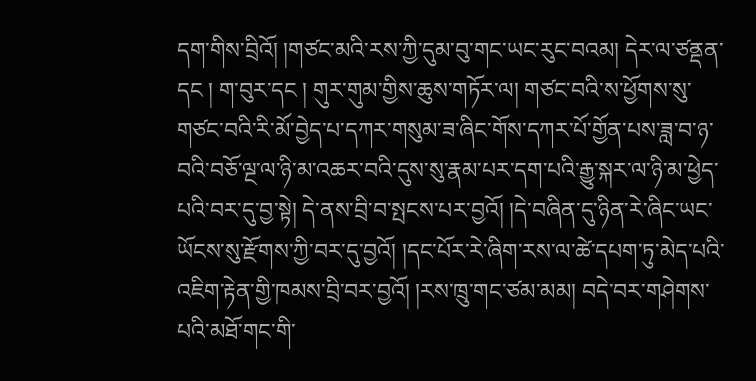དག་གིས་བྲིའོ། །གཙང་མའི་རས་ཀྱི་དུམ་བུ་གང་ཡང་རུང་བའམ། དེར་ལ་ཙནྡན་དང ། ག་བུར་དང ། གུར་གུམ་གྱིས་ཆུས་གཏོར་ལ། གཙང་བའི་ས་ཕྱོགས་སུ་གཙང་བའི་རི་མོ་བྱེད་པ་དཀར་གསུམ་ཟ་ཞིང་གོས་དཀར་པོ་གྱོན་པས་ཟླ་བ་ཉ་བའི་བཅོ་ལྔ་ལ་ཉི་མ་འཆར་བའི་དུས་སུ་རྣམ་པར་དག་པའི་རྒྱུ་སྐར་ལ་ཉི་མ་ཕྱེད་པའི་བར་དུ་བྱ་སྟེ། དེ་ནས་བྲི་བ་སྤངས་པར་བྱའོ། །དེ་བཞིན་དུ་ཉིན་རེ་ཞིང་ཡང་ཡོངས་སུ་རྫོགས་ཀྱི་བར་དུ་བྱའོ། །དང་པོར་རེ་ཞིག་རས་ལ་ཚེ་དཔག་ཏུ་མེད་པའི་འཇིག་རྟེན་གྱི་ཁམས་བྲི་བར་བྱའོ། །རས་ཁྲུ་གང་ཙམ་མམ། བདེ་བར་གཤེགས་པའི་མཐོ་གང་གི་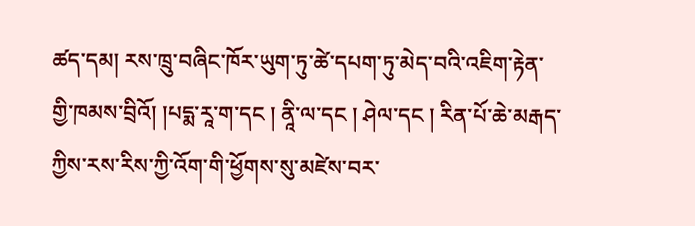ཚད་དམ། རས་ཁྲུ་བཞིང་ཁོར་ཡུག་ཏུ་ཚེ་དཔག་ཏུ་མེད་བའི་འཇིག་རྟེན་གྱི་ཁམས་བྲིའོ། །པདྨ་རཱ་ག་དང ། ནཱི་ལ་དང ། ཤེལ་དང ། རིན་པོ་ཆེ་མརྒད་ཀྱིས་རས་རིས་ཀྱི་འོག་གི་ཕྱོགས་སུ་མཛེས་བར་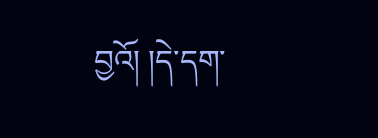བྱའོ། །དེ་དག་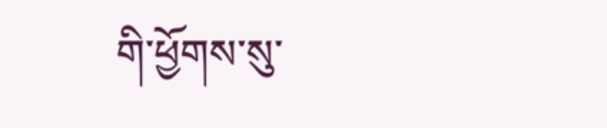གི་ཕྱོགས་སུ་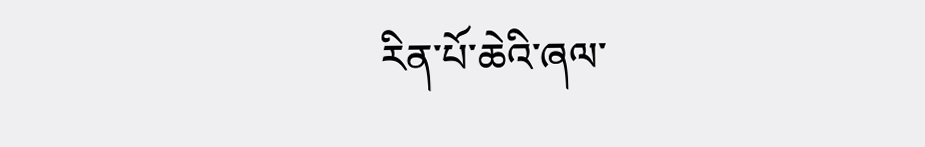རིན་པོ་ཆེའི་ཞལ་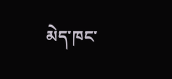མེད་ཁང་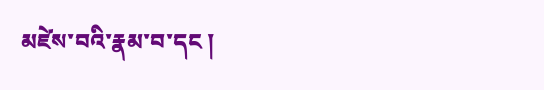མཛེས་བའི་རྣམ་བ་དང །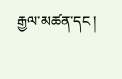རྒྱལ་མཚན་དང །